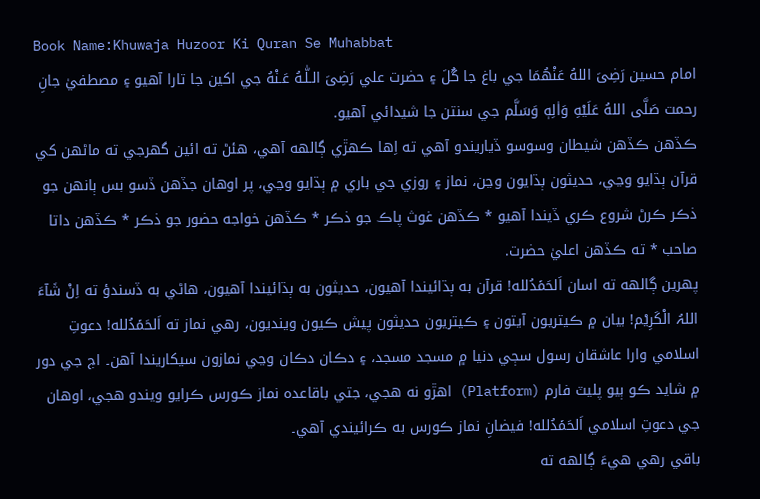Book Name:Khuwaja Huzoor Ki Quran Se Muhabbat
امام حسين رَضِیَ اللهُ عَنْهُمَا جي باغ جا گُلَ ۽ حضرت علي رَضِىَ الـلّٰـهُ عَـنْهُ جي اکين جا تارا آهيو ۽ مصطفيٰ جانِ رحمت صَلَّى اللهُ عَلَيْهِ وَاٰلِهٖ وَسَلَّم جي سنتن جا شيدائي آهيو.
ڪڏهن ڪڏهن شيطان وسوسو ڏياريندو آهي ته اِها ڪهڙي ڳالهه آهي، هئڻ ته ائين گهرجي ته ماڻهن کي قرآن ٻڌايو وڃي، حديثون ٻڌايون وڃن، نماز ۽ روزي جي باري ۾ ٻڌايو وڃي، پر اوهان جڏهن ڏسو بس ٻانهن جو ذڪر ڪرڻ شروع ڪري ڏيندا آهيو * ڪڏهن غوث پاڪ جو ذڪر * ڪڏهن خواجه حضور جو ذڪر * ڪڏهن داتا صاحب * ته ڪڏهن اعليٰ حضرت.
پهرين ڳالهه ته اسان اَلحَمۡدُلله! قرآن به ٻڌائيندا آهيون، حديثون به ٻڌائيندا آهيون، هاڻي به ڏسندؤ ته اِنْ شَآءَ اللہُ الْکَرِیْم! بيان ۾ ڪيتريون آيتون ۽ ڪيتريون حديثون پيش ڪيون وينديون، رهي نماز ته اَلحَمۡدُلله! دعوتِ اسلامي وارا عاشقان رسول سڄي دنيا ۾ مسجد مسجد، ۽ دڪان دڪان وڃي نمازون سيکاريندا آهن۔ اڄ جي دور ۾ شايد ڪو ٻيو پليٽ فارم (Platform) اهڙو نه هجي، جتي باقاعده نماز ڪورس ڪرايو ويندو هجي، اوهان جي دعوتِ اسلامي اَلحَمۡدُلله! فيضانِ نماز ڪورس به ڪرائيندي آهي۔
باقي رهي هيءَ ڳالهه ته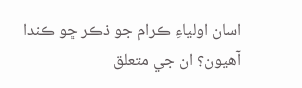اسان اولياءِ ڪرام جو ذڪر ڇو ڪندا آهيون؟ ان جي متعلق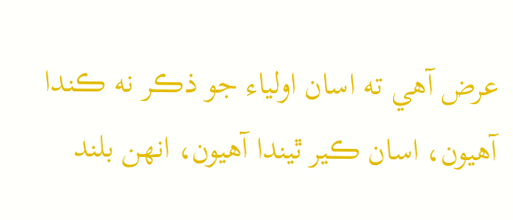عرض آهي ته اسان اولياء جو ذڪر نه ڪندا آهيون، اسان ڪير ٿيندا آهيون، انهن بلند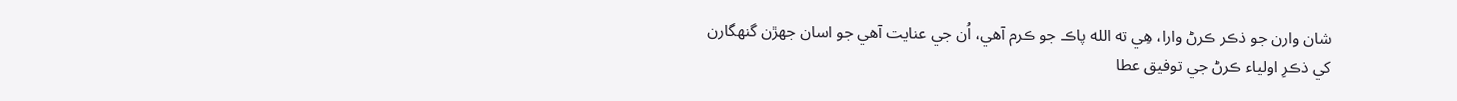شان وارن جو ذڪر ڪرڻ وارا، هِي ته الله پاڪ جو ڪرم آهي، اُن جي عنايت آهي جو اسان جهڙن گنهگارن کي ذڪرِ اولياء ڪرڻ جي توفيق عطا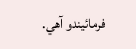فرمائيندو آهي.